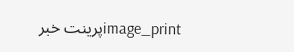image_printپرینت خبر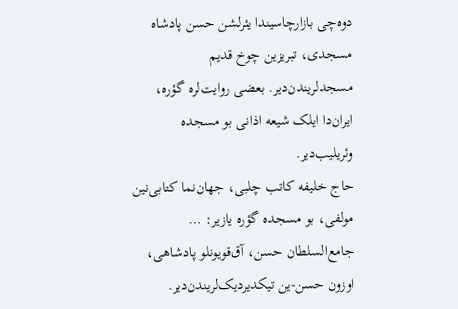دوه‌چی بازارچاسیندا یئرلشن حسن پادشاه مسجدی، تبریزین چوخ قدیم مسجدلریندن‌دیر. بعضی روایت‌لره گؤره، ایران‌د‌ا ایلک شیعه اذانی بو مسجده وئریلیب‌دیر.
حاج خلیفه کاتب چلبی، جهان‌نما کتابی‌نین مولفی، بو مسجده گؤره یازیر: … جامع‌السلطان حسن، آق‌قویونلو پادشاهی، اوزون حسن-ین تیکدیردیک‌لریندن‌‌دیر.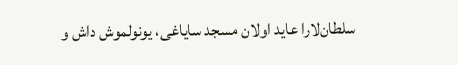سلطان‌لارا عاید اولان مسجد سایاغی، یونولموش داش و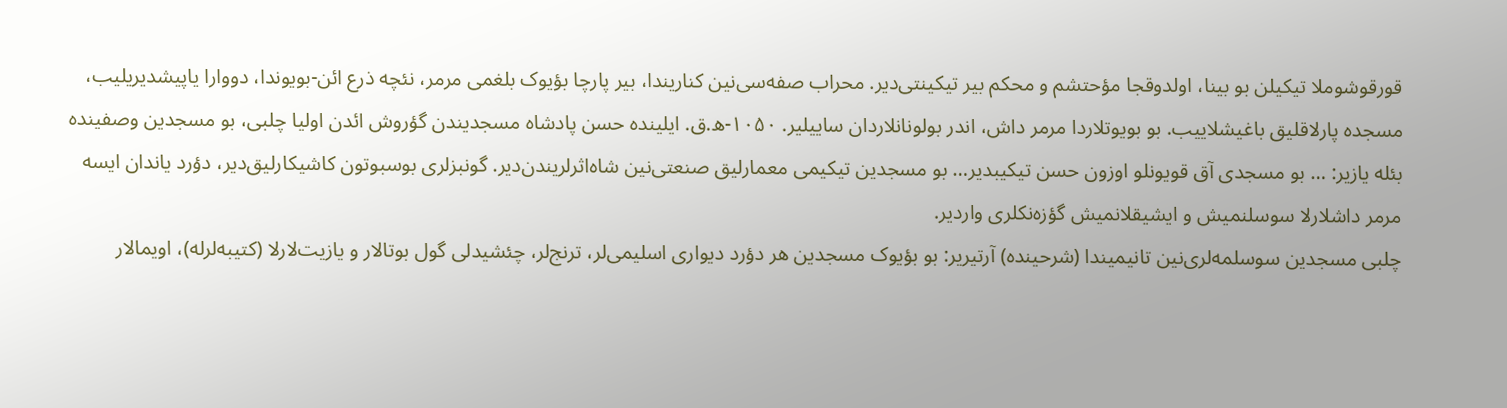قورقوشوملا تیکیلن بو بینا، اولدوقجا مؤحتشم و محکم بیر تیکینتی‌دیر. محراب صفه‌سی‌نین کناریندا، بیر پارچا بؤیوک بلغمی مرمر، نئچه ذرع ائن-بویوندا، دووارا یاپیشدیریلیب، مسجده پارلاقلیق باغیشلاییب. بو بویوتلاردا مرمر داش، اندر بولونانلاردان ساییلیر. ۱۰۵۰-ه.ق. ایلینده حسن پادشاه مسجدیندن گؤروش ائدن اولیا چلبی، بو مسجدین وصفینده بئله یازیر: … بو مسجدی آق قویونلو اوزون حسن تیکیبدیر… بو مسجدین تیکیمی معمارلیق صنعتی‌نین شاه‌اثرلریندن‌دیر. گونبزلری بوسبوتون کاشیکارلیق‌دیر، دؤرد یاندان ایسه مرمر داشلارلا سوسلنمیش و ایشیقلانمیش گؤزه‌نکلری واردیر.
چلبی مسجدین سوسلمه‌لری‌نین تانیمیندا (شرحینده) آرتیریر: بو بؤیوک مسجدین هر دؤرد دیواری اسلیمی‌لر، ترنج‌لر، چئشیدلی گول بوتالار و یازیت‌لارلا (کتیبه‌لرله)، اویمالار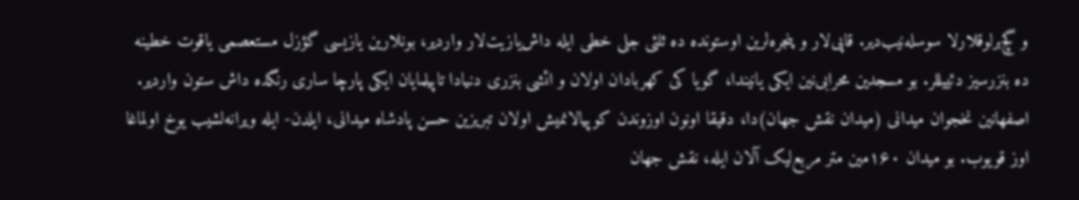و گچ‌برلوقلارلا سوسله‌نیب‌دیر. قاپی‌لار و پنجره‌لرین اوستونده ده ثلثی جلی خطی ایله داش‌یازیت‌لار واردیر، بونلارین یازیسی گؤزل مستعصمی یاقوت خطینه ده بنزرسیز دئییللر. بو مسجدین محرابی‌نین ایکی یانیندا، گویا کی کهربادان اولان و ائشی بنزری دنیادا تاپیلمایان ایکی پارچا ساری رنگده داش ستون واردیر.
اصفهانین نخجوان میدانی (میدان نقش جهان)دا، دقیقا اونون اوزوندن کوپیالانمیش اولان تبریزین حسن پادشاه میدانی، ایلدن- ایله ویرانه‌لشیب یوخ اولماغا اوز قویوب. بو میدان ۱۶۰مین متر مربع‌لیک آلان ایله، نقش جهان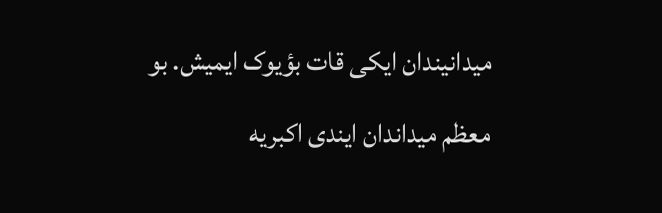میدانیندان ایکی قات بؤیوک ایمیش. بو معظم میداندان ایندی اکبریه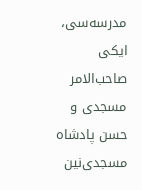مدرسه‌سی، ایکی صاحب‌الامر مسجدی و حسن پادشاه مسجدی‌نین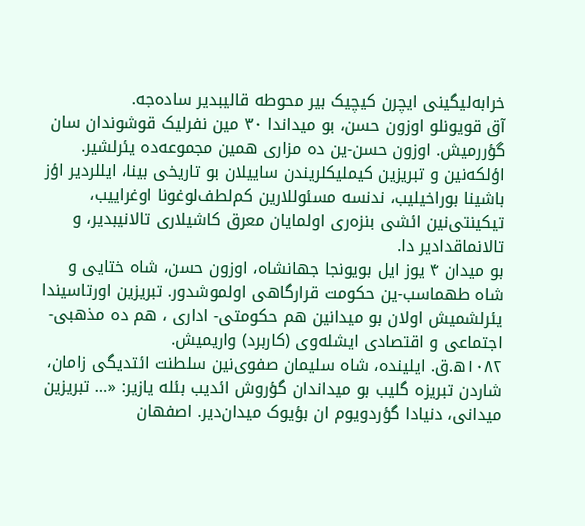خرابه‌لیگینی ایچرن کیچیک بیر محوطه قالیبدیر ساده‌جه.
آق قویونلو اوزون حسن، بو میداندا ۳۰ مین نفرلیک قوشوندان سان گؤررمیش. اوزون حسن-ین ده مزاری همین مجموعه‌ده یئرلشیر. اؤلکه‌نین و تبریزین کیملیکلریندن ساییلان بو تاریخی بینا، ایللردیر اؤز باشینا بوراخیلیب، ندنسه مسئوللارین کم‌لطف‌لوغونا اوغراییب، تیکینتی‌نین ائشی بنزه‌ری اولمایان معرق کاشیلاری تالانیبدیر، و تالانماقدادیر دا.
بو میدان ۴ یوز ایل بویونجا جهانشاه، اوزون حسن، شاه ختایی و شاه طهماسب-ین حکومت قرارگاهی اولموشدور. تبریزین اورتاسیندا یئرلشمیش اولان بو میدانین هم حکومتی- اداری ، هم ده مذهبی- اجتماعی و اقتصادی ایشله‌وی (کاربرد) واریمیش.
۱۰۸۲ه.ق. ایلینده، شاه سلیمان صفوی‌نین سلطنت ائتدیگی زامان، شاردن تبریزه گلیب بو میداندان گؤروش ائدیب بئله یازیر: «… تبریزین میدانی، دنیادا گؤردویوم ان بؤیوک میدان‌دیر. اصفهان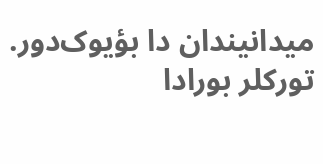میدانیندان دا بؤیوک‌دور. تورکلر بورادا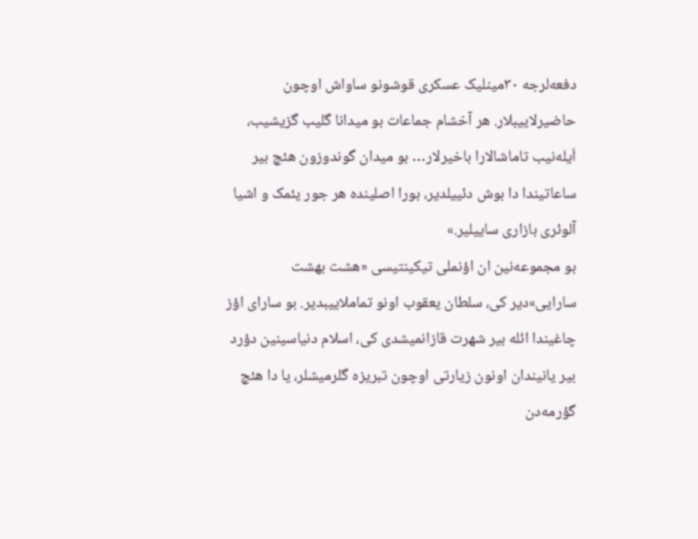دفعه‌لرجه ۳۰‌مینلیک عسکری قوشونو ساواش اوچون حاضیرلاییبلار. هر آخشام جماعات بو میدانا گلیب گزیشیب، اَیله‌نیب تاماشالارا باخیرلار… بو میدان گوندوزون هئچ بیر ساعاتیندا دا بوش دئییلدیر، بورا اصلینده هر جور یئمک و اشیا آلوئری بازاری‌ ساییلیر.»
بو مجموعه‌نین ان اؤنملی تیکینتیسی «هشت بهشت سارایی»دیر کی، سلطان یعقوب اونو تماملاییبدیر. بو سارای اؤز چاغیندا ائله بیر شهرت قازانمیشدی کی، اسلام دنیاسینین دؤرد بیر یانیندان اونون زیارتی اوچون تبریزه گلرمیشلر، یا دا هئچ گؤرمه‌دن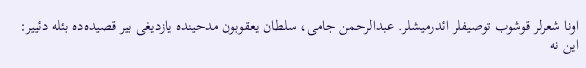اونا شعرلر قوشوب توصیفلر ائدرمیشلر. عبدالرحمن جامی، سلطان یعقوبون مدحینده یازدیغی بیر قصیده‌ده بئله دئییر:
این نه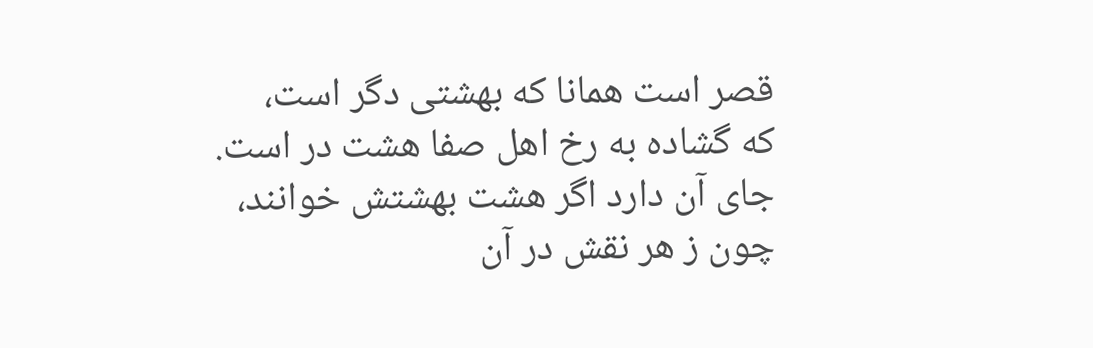قصر است همانا که بهشتی دگر است،
که گشاده به رخ اهل صفا هشت در است.
جای آن دارد اگر هشت بهشتش خوانند،
چون ز هر نقش در آن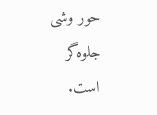حور وشی جلوه‌‌گر است.